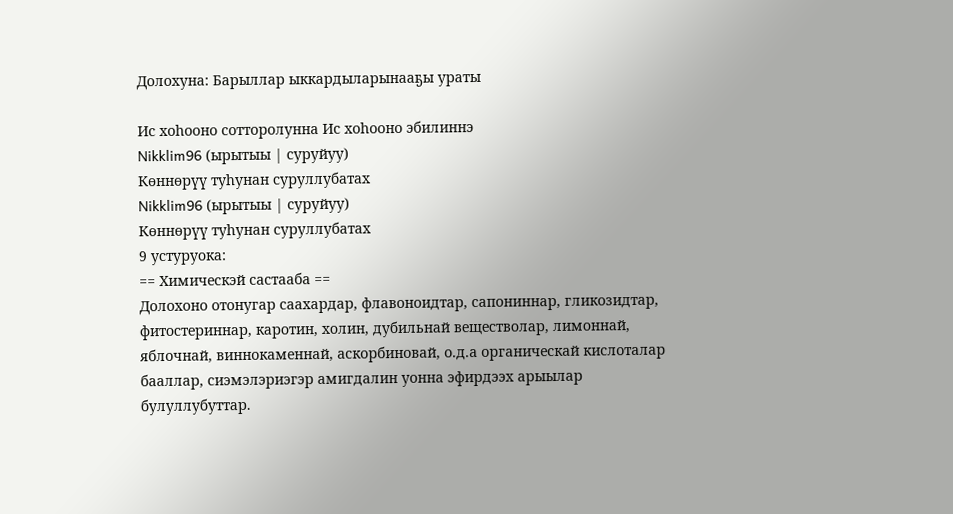Долохуна: Барыллар ыккардыларынааҕы ураты

Ис хоһооно сотторолунна Ис хоһооно эбилиннэ
Nikklim96 (ырытыы | суруйуу)
Көннөрүү туһунан суруллубатах
Nikklim96 (ырытыы | суруйуу)
Көннөрүү туһунан суруллубатах
9 устуруока:
== Химическэй састааба ==
Долохоно отонугар саахардар, флавоноидтар, сапониннар, гликозидтар, фитостериннар, каротин, холин, дубильнай веществолар, лимоннай, яблочнай, виннокаменнай, аскорбиновай, о.д.а органическай кислоталар бааллар, сиэмэлэриэгэр амигдалин уонна эфирдээх арыылар булуллубуттар.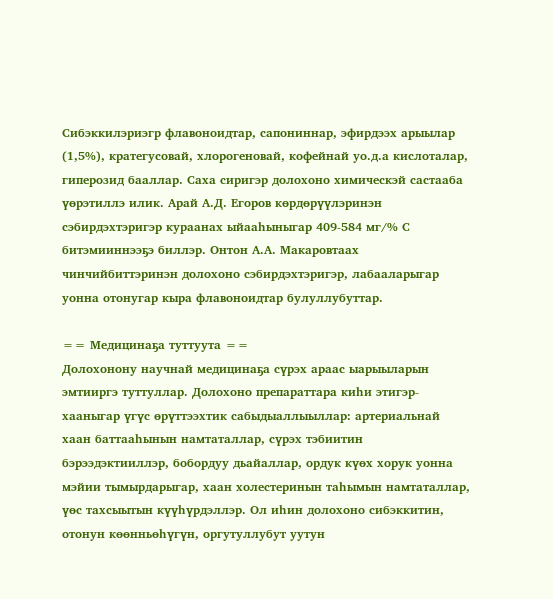Сибэккилэриэгр флавоноидтар, сапониннар, эфирдээх арыылар (1,5%), кратегусовай, хлорогеновай, кофейнай уо.д.а кислоталар, гиперозид бааллар. Саха сиригэр долохоно химическэй састааба үөрэтиллэ илик. Арай А.Д. Егоров көрдөрүүлэринэн сэбирдэхтэригэр кураанах ыйааһыныгар 409-584 мг/% С битэмииннээҕэ биллэр. Онтон А.А. Макаровтаах чинчийбиттэринэн долохоно сэбирдэхтэригэр, лабааларыгар уонна отонугар кыра флавоноидтар булуллубуттар.

== Медицинаҕа туттуута ==
Долохонону научнай медицинаҕа сүрэх араас ыарыыларын эмтииргэ туттуллар. Долохоно препараттара киһи этигэр-хааныгар үгүс өрүттээхтик сабыдыаллыыллар: артериальнай хаан баттааһынын намтаталлар, сүрэх тэбиитин бэрээдэктииллэр, бобордуу дьайаллар, ордук күөх хорук уонна мэйии тымырдарыгар, хаан холестеринын таһымын намтаталлар, үөс тахсыытын күүһүрдэллэр. Ол иһин долохоно сибэккитин, отонун көөнньөһүгүн, оргутуллубут уутун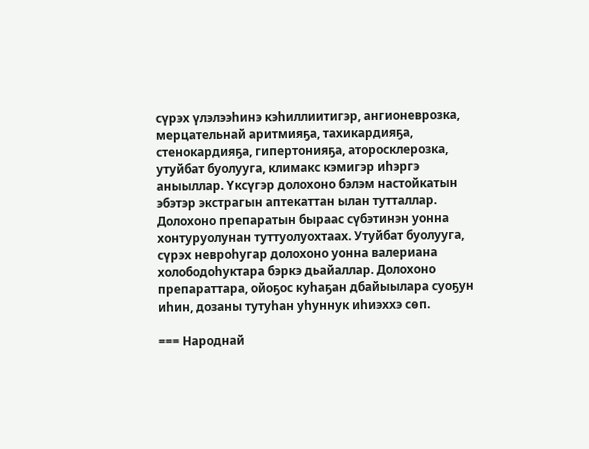сүрэх үлэлээһинэ кэһиллиитигэр, ангионеврозка, мерцательнай аритмияҕа, тахикардияҕа, стенокардияҕа, гипертонияҕа, аторосклерозка, утуйбат буолууга, климакс кэмигэр иһэргэ аныыллар. Үксүгэр долохоно бэлэм настойкатын эбэтэр экстрагын аптекаттан ылан тутталлар. Долохоно препаратын быраас сүбэтинэн уонна хонтуруолунан туттуолуохтаах. Утуйбат буолууга, сүрэх невроһугар долохоно уонна валериана холободоһуктара бэркэ дьайаллар. Долохоно препараттара, ойоҕос куһаҕан дбайыылара суоҕун иһин, дозаны тутуһан уһуннук иһиэххэ сөп.

=== Народнай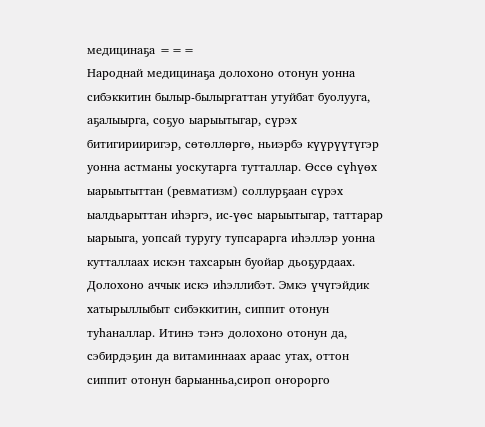медицинаҕа ===
Народнай медицинаҕа долохоно отонун уонна сибэккитин былыр-былыргаттан утуйбат буолууга, аҕалыырга, соҕуо ыарыытыгар, сүрэх битигирииригэр, сөтөллөргө, ньиэрбэ күүрүүтүгэр уонна астманы уоскутарга тутталлар. Өссө сүһүөх ыарыытыттан (ревматизм) соллурҕаан сүрэх ыалдьарыттан иһэргэ, ис-үөс ыарыытыгар, таттарар ыарыыга, уопсай туругу тупсарарга иһэллэр уонна кутталлаах искэн тахсарын буойар дьоҕурдаах. Долохоно аччык искэ иһэллибэт. Эмкэ үчүгэйдик хатырыллыбыт сибэккитин, сиппит отонун туһаналлар. Итинэ тэҥэ долохоно отонун да, сэбирдэҕин да витаминнаах араас утах, оттон сиппит отонун барыанньа,сироп оҥорорго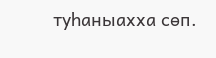туһаныахха сөп.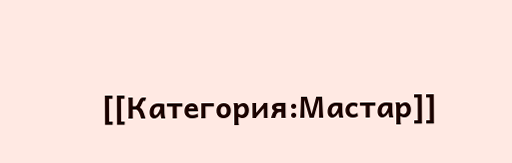[[Категория:Мастар]]